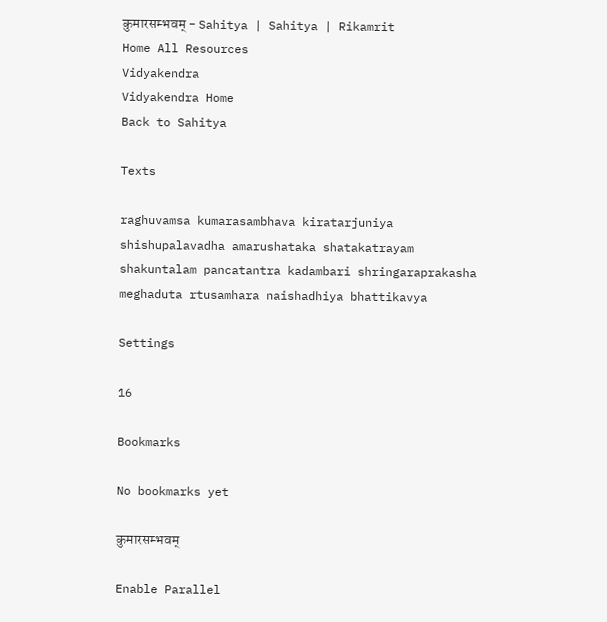कुमारसम्भवम् - Sahitya | Sahitya | Rikamrit
Home All Resources
Vidyakendra
Vidyakendra Home
Back to Sahitya

Texts

raghuvamsa kumarasambhava kiratarjuniya shishupalavadha amarushataka shatakatrayam shakuntalam pancatantra kadambari shringaraprakasha meghaduta rtusamhara naishadhiya bhattikavya

Settings

16

Bookmarks

No bookmarks yet

कुमारसम्भवम्

Enable Parallel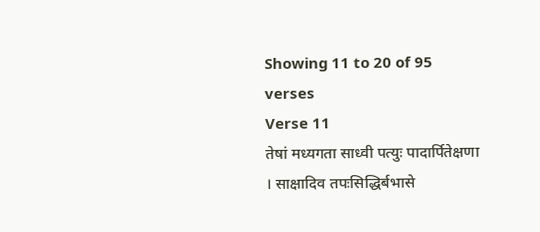Showing 11 to 20 of 95 verses
Verse 11
तेषां मध्यगता साध्वी पत्युः पादार्पितेक्षणा । साक्षादिव तपःसिद्धिर्बभासे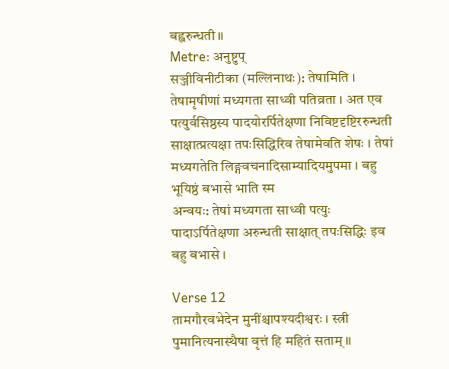बह्वरुन्धती ॥
Metre: अनुष्टुप्
सञ्जीविनीटीका (मल्लिनाथः): तेषामिति । तेषामृषीणां मध्यगता साध्वी पतिव्रता । अत एव पत्युर्वसिष्ठस्य पादयोरर्पितेक्षणा निविष्टदृष्टिररुन्धती साक्षात्प्रत्यक्षा तपःसिद्धिरिव तेषामेवति शेषः । तेषां मध्यगतेति लिङ्गवचनादिसाम्यादियमुपमा । बहु भूयिष्ठं बभासे भाति स्म
अन्वयः: तेषां मध्यगता साध्वी पत्युः पादाऽर्पितेक्षणा अरुन्धती साक्षात् तपःसिद्धिः इव बहु बभासे ।

Verse 12
तामगौरवभेदेन मुनींश्चापश्यदीश्वरः । स्त्री पुमानित्यनास्थैषा वृत्तं हि महितं सताम् ॥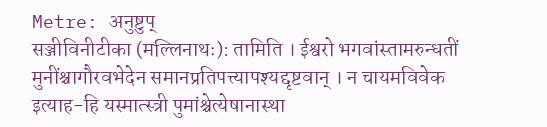Metre: अनुष्टुप्
सञ्जीविनीटीका (मल्लिनाथः): तामिति । ईश्वरो भगवांस्तामरुन्धतीं मुनींश्चागौरवभेदेन समानप्रतिपत्त्यापश्यद्दृष्टवान् । न चायमविवेक इत्याह-हि यस्मात्स्त्री पुमांश्चेत्येषानास्था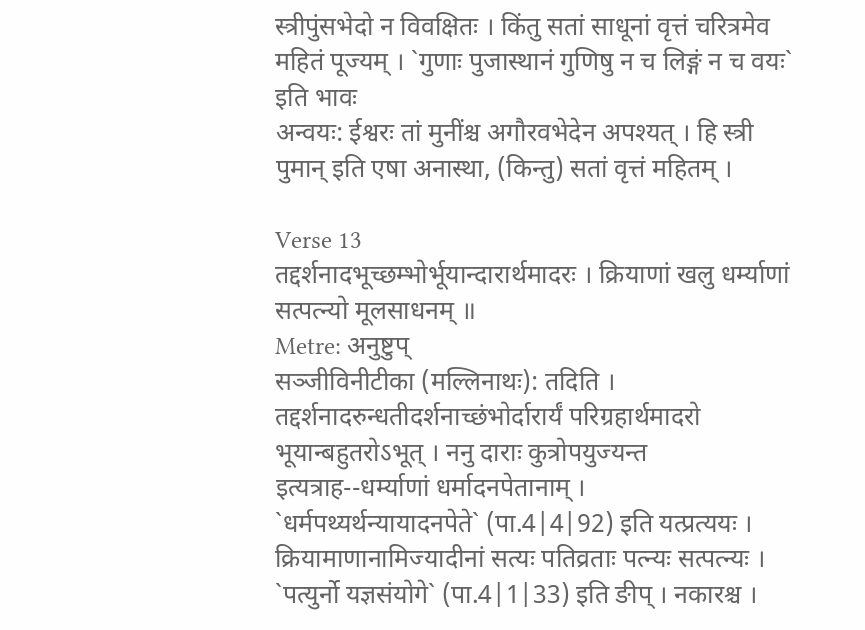स्त्रीपुंसभेदो न विवक्षितः । किंतु सतां साधूनां वृत्तं चरित्रमेव महितं पूज्यम् । `गुणाः पुजास्थानं गुणिषु न च लिङ्गं न च वयः` इति भावः
अन्वयः: ईश्वरः तां मुनींश्च अगौरवभेदेन अपश्यत् । हि स्त्री पुमान् इति एषा अनास्था, (किन्तु) सतां वृत्तं महितम् ।

Verse 13
तद्दर्शनादभूच्छम्भोर्भूयान्दारार्थमादरः । क्रियाणां खलु धर्म्याणां सत्पत्न्यो मूलसाधनम् ॥
Metre: अनुष्टुप्
सञ्जीविनीटीका (मल्लिनाथः): तदिति । तद्दर्शनादरुन्धतीदर्शनाच्छंभोर्दारार्यं परिग्रहार्थमादरो भूयान्बहुतरोऽभूत् । ननु दाराः कुत्रोपयुज्यन्त इत्यत्राह--धर्म्याणां धर्मादनपेतानाम् । `धर्मपथ्यर्थन्यायादनपेते` (पा.4|4|92) इति यत्प्रत्ययः । क्रियामाणानामिज्यादीनां सत्यः पतिव्रताः पत्न्यः सत्पत्न्यः । `पत्युर्नो यज्ञसंयोगे` (पा.4|1|33) इति ङीप् । नकारश्च ।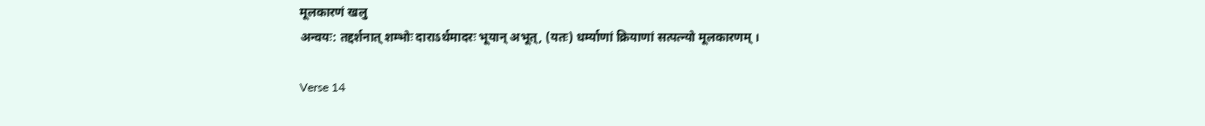मूलकारणं खलु
अन्वयः: तद्दर्शनात् शम्भोः दाराऽर्थमादरः भूयान् अभूत्, (यतः) धर्म्याणां क्रियाणां सत्पत्न्यो मूलकारणम् ।

Verse 14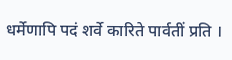धर्मेणापि पदं शर्वे कारिते पार्वतीं प्रति ।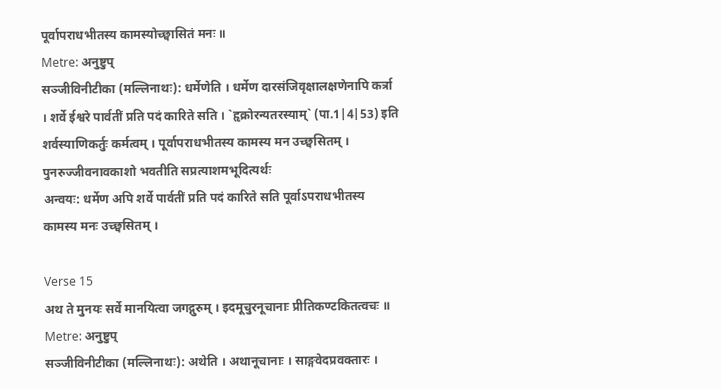पूर्वापराधभीतस्य कामस्योच्छ्वासितं मनः ॥
Metre: अनुष्टुप्
सञ्जीविनीटीका (मल्लिनाथः): धर्मेणेति । धर्मेण दारसंजिवृक्षालक्षणेनापि कर्त्रा । शर्वे ईश्वरे पार्वतीं प्रति पदं कारिते सति । `हृक्रोरन्यतरस्याम्` (पा.1|4|53) इति शर्वस्याणिकर्तुः कर्मत्वम् । पूर्वापराधभीतस्य कामस्य मन उच्छ्वसितम् । पुनरुज्जीवनावकाशो भवतीति सप्रत्याशमभूदित्यर्थः
अन्वयः: धर्मेण अपि शर्वे पार्वतीं प्रति पदं कारिते सति पूर्वाऽपराधभीतस्य कामस्य मनः उच्छ्वसितम् ।

Verse 15
अथ ते मुनयः सर्वे मानयित्वा जगद्गुरुम् । इदमूचुरनूचानाः प्रीतिकण्टकितत्वचः ॥
Metre: अनुष्टुप्
सञ्जीविनीटीका (मल्लिनाथः): अथेति । अथानूचानाः । साङ्गवेदप्रवक्तारः ।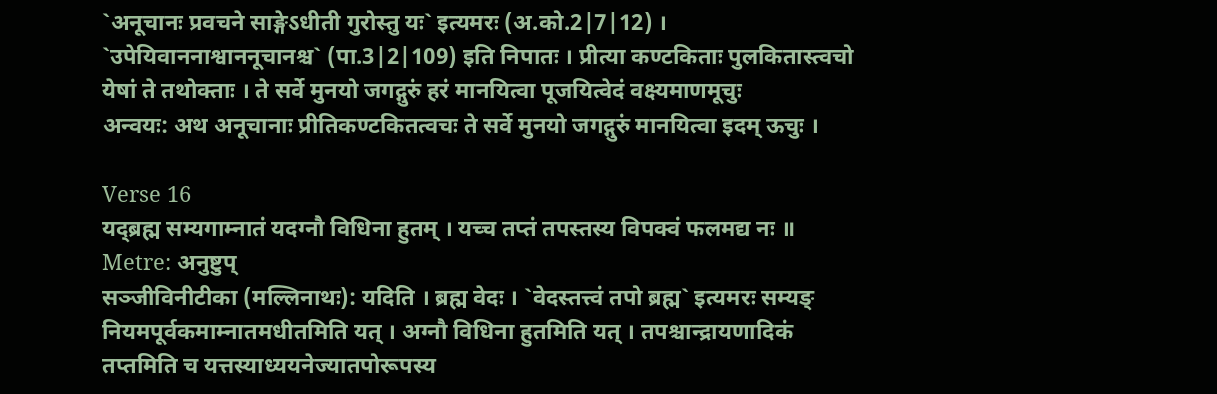`अनूचानः प्रवचने साङ्गेऽधीती गुरोस्तु यः` इत्यमरः (अ.को.2|7|12) । `उपेयिवाननाश्वाननूचानश्च` (पा.3|2|109) इति निपातः । प्रीत्या कण्टकिताः पुलकितास्त्वचो येषां ते तथोक्ताः । ते सर्वे मुनयो जगद्गुरुं हरं मानयित्वा पूजयित्वेदं वक्ष्यमाणमूचुः
अन्वयः: अथ अनूचानाः प्रीतिकण्टकितत्वचः ते सर्वे मुनयो जगद्गुरुं मानयित्वा इदम् ऊचुः ।

Verse 16
यद्ब्रह्म सम्यगाम्नातं यदग्नौ विधिना हुतम् । यच्च तप्तं तपस्तस्य विपक्वं फलमद्य नः ॥
Metre: अनुष्टुप्
सञ्जीविनीटीका (मल्लिनाथः): यदिति । ब्रह्म वेदः । `वेदस्तत्त्वं तपो ब्रह्म` इत्यमरः सम्यङ् नियमपूर्वकमाम्नातमधीतमिति यत् । अग्नौ विधिना हुतमिति यत् । तपश्चान्द्रायणादिकं तप्तमिति च यत्तस्याध्ययनेज्यातपोरूपस्य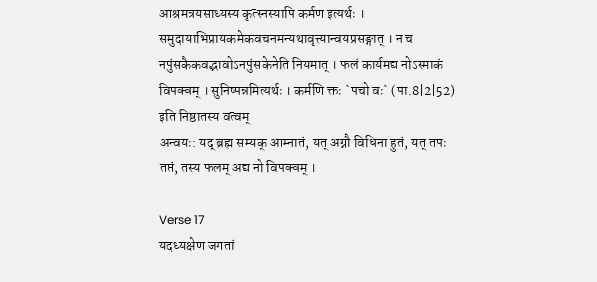आश्रमत्रयसाध्यस्य कृत्स्नस्यापि कर्मण इत्यर्थः । समुदायाभिप्रायकमेकवचनमन्यथावृत्त्यान्वयप्रसङ्गात् । न च नपुंसकैकवद्भावोऽनपुंसकेनेति नियमात् । फलं कार्यमद्य नोऽस्माकं विपक्वम् । सुनिष्पन्नमित्यर्थः । कर्मणि क्तः `पचो वः` (पा.8|2|52) इति निष्ठातस्य वत्वम्
अन्वयः: यद् ब्रह्म सम्यक् आम्नातं, यत् अग्नौ विधिना हुतं, यत् तपः तप्तं, तस्य फलम् अद्य नो विपक्वम् ।

Verse 17
यदध्यक्षेण जगतां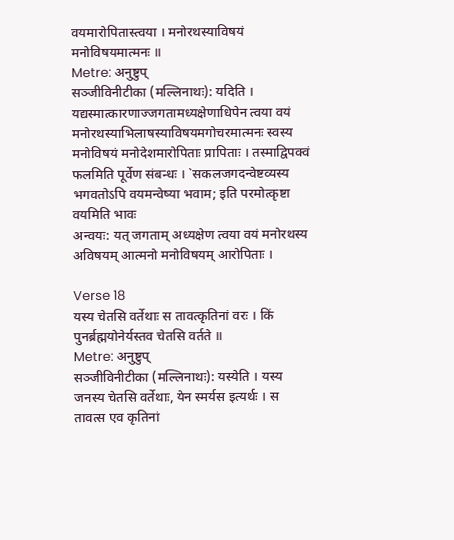वयमारोपितास्त्वया । मनोरथस्याविषयं मनोविषयमात्मनः ॥
Metre: अनुष्टुप्
सञ्जीविनीटीका (मल्लिनाथः): यदिति । यद्यस्मात्कारणाज्जगतामध्यक्षेणाधिपेन त्वया वयं मनोरथस्याभिलाषस्याविषयमगोचरमात्मनः स्वस्य मनोविषयं मनोदेशमारोपिताः प्रापिताः । तस्माद्विपक्वं फलमिति पूर्वेण संबन्धः । `सकलजगदन्वेष्टव्यस्य भगवतोऽपि वयमन्वेष्या भवाम; इति परमोत्कृष्टा वयमिति भावः
अन्वयः: यत् जगताम् अध्यक्षेण त्वया वयं मनोरथस्य अविषयम् आत्मनो मनोविषयम् आरोपिताः ।

Verse 18
यस्य चेतसि वर्तेथाः स तावत्कृतिनां वरः । किं पुनर्ब्रह्मयोनेर्यस्तव चेतसि वर्तते ॥
Metre: अनुष्टुप्
सञ्जीविनीटीका (मल्लिनाथः): यस्येति । यस्य जनस्य चेतसि वर्तेथाः, येन स्मर्यस इत्यर्थः । स तावत्स एव कृतिनां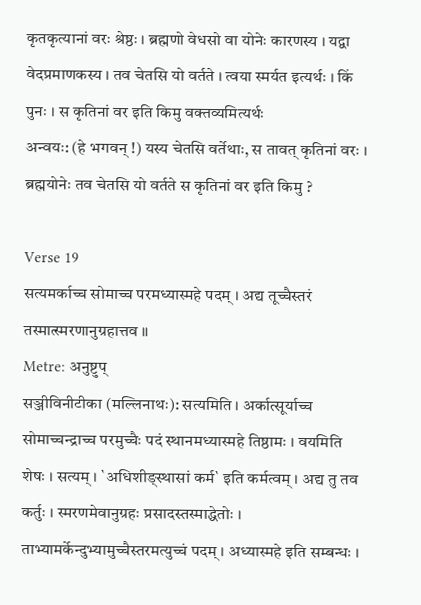कृतकृत्यानां वरः श्रेष्ठः । ब्रह्मणो वेधसो वा योनेः कारणस्य । यद्वा वेदप्रमाणकस्य । तव चेतसि यो वर्तते । त्वया स्मर्यत इत्यर्थः । किं पुनः । स कृतिनां वर इति किमु वक्तव्यमित्यर्थः
अन्वयः: (हे भगवन् !) यस्य चेतसि वर्तेथाः, स तावत् कृतिनां वरः । ब्रह्मयोनेः तव चेतसि यो वर्तते स कृतिनां वर इति किमु ?

Verse 19
सत्यमर्काच्च सोमाच्च परमध्यास्महे पदम् । अद्य तूच्चैस्तरं तस्मात्स्मरणानुग्रहात्तव ॥
Metre: अनुष्टुप्
सञ्जीविनीटीका (मल्लिनाथः): सत्यमिति । अर्कात्सूर्याच्च सोमाच्चन्द्राच्च परमुच्चैः पदं स्थानमध्यास्महे तिष्ठामः । वयमिति शेषः । सत्यम् । `अधिशीङ्स्थासां कर्म` इति कर्मत्वम् । अद्य तु तव कर्तुः । स्मरणमेवानुग्रहः प्रसादस्तस्माद्धेतोः । ताभ्यामर्केन्दुभ्यामुच्चैस्तरमत्युच्चं पदम् । अध्यास्महे इति सम्बन्धः ।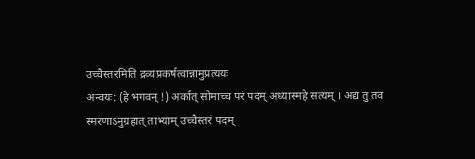उच्चैस्तरमिति द्रव्यप्रकर्षत्वान्नामुप्रत्ययः
अन्वयः: (हे भगवन् !) अर्कात् सोमाच्च परं पदम् अध्यास्महे सत्यम् । अद्य तु तव स्मरणाऽनुग्रहात् ताभ्याम् उच्चैस्तरं पदम्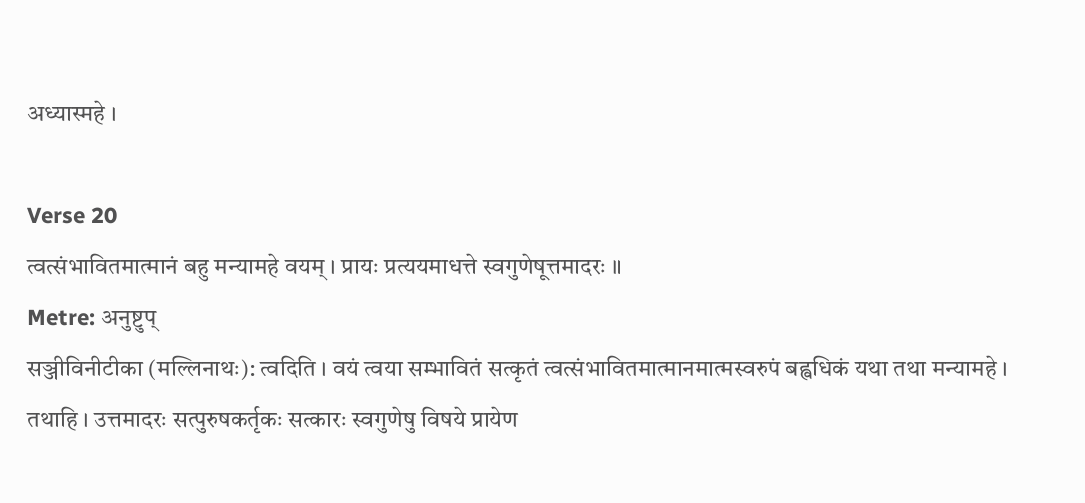अध्यास्महे ।

Verse 20
त्वत्संभावितमात्मानं बहु मन्यामहे वयम् । प्रायः प्रत्ययमाधत्ते स्वगुणेषूत्तमादरः ॥
Metre: अनुष्टुप्
सञ्जीविनीटीका (मल्लिनाथः): त्वदिति । वयं त्वया सम्भावितं सत्कृतं त्वत्संभावितमात्मानमात्मस्वरुपं बह्वधिकं यथा तथा मन्यामहे । तथाहि । उत्तमादरः सत्पुरुषकर्तृकः सत्कारः स्वगुणेषु विषये प्रायेण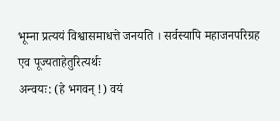भूम्ना प्रत्ययं विश्वासमाधत्ते जनयति । सर्वस्यापि महाजनपरिग्रह एव पूज्यताहेतुरित्यर्थः
अन्वयः: (हे भगवन् !) वयं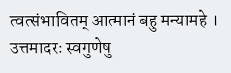त्वत्संभावितम् आत्मानं बहु मन्यामहे । उत्तमादरः स्वगुणेषु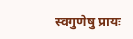स्वगुणेषु प्रायः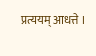प्रत्ययम् आधत्ते ।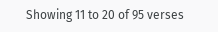Showing 11 to 20 of 95 verses